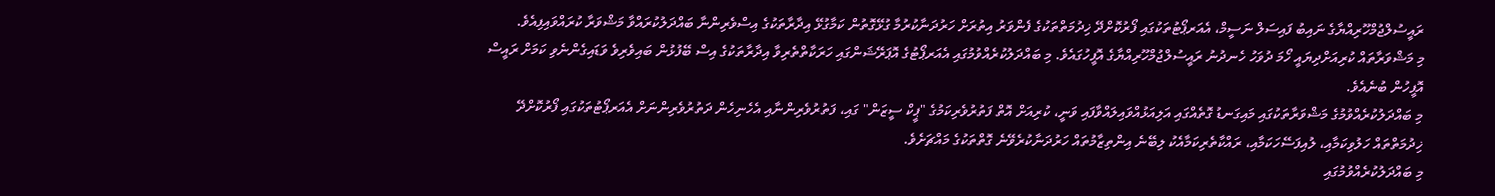ރައީސުލްޖުމްހޫރިއްޔާގެ ނައިބު ފައިސަލް ނަސީމް، އެއަރޕޯޓުތަކުގައި ފޯރުކޮށްދޭ ޚިދުމަތްތަކުގެ ފެންވަރު އިތުރަށް ހަރުދަނާކުރުމާ ގުޅޭގޮތުން ކަމާގުޅޭ އިދާރާތަކުގެ އިސްވެރިންނާ ބައްދަލުކުރައްވާ މަޝްވަރާ ކުރައްވައިފިއެވެ.
މި މަޝްވަރާތައް ކުރިއަށްދިޔައީ ހޯމަ ދުވަހު ހެނދުނު ރައީސުލްޖުމްހޫރިއްޔާގެ އޮފީހުގައެވެ. މި ބައްދަލުކުރެއްވުމުގައި އެއަރޕޯޓުގެ އޮޕަރޭޝަންގައި ހަރަކާތްތެރިވާ އިދާރާތަކުގެ އިސް ބޭފުޅުން ބައިވެރިވެ ވަޑައިގެންނެވި ކަމަށް ރައީސް އޮފީހުން ބުނެއެވެ.
މި ބައްދަލުކުރެއްވުމުގެ މަޝްވަރާތަކުގައި މައިގަނޑު ގޮތެއްގައި އަލިއަޅުއްވައިލައްވާފައި ވަނީ، ކުރިއަށް އޮތް ފަތުރުވެރިކަމުގެ "ޕީކް ސީޒަން" ގައި، ފަތުރުވެރިންނާއި އެހެނިހެން ދަތުރުވެރިންނަށް އެއަރޕޯޓުތަކުގައި ފޯރުކޮށްދޭ ޚިދުމަތްތައް ހަލުވިކަމާއި، ލުއިފަސޭހަކަމާއި، ރައްކާތެރިކަމާއެކު ލިބޭނެ އިންތިޒާމުތައް ހަރުދަނާކުރެވޭނެ ގޮތްތަކުގެ މައްޗަށެވެ.
މި ބައްދަލުކުރެއްވުމުގައި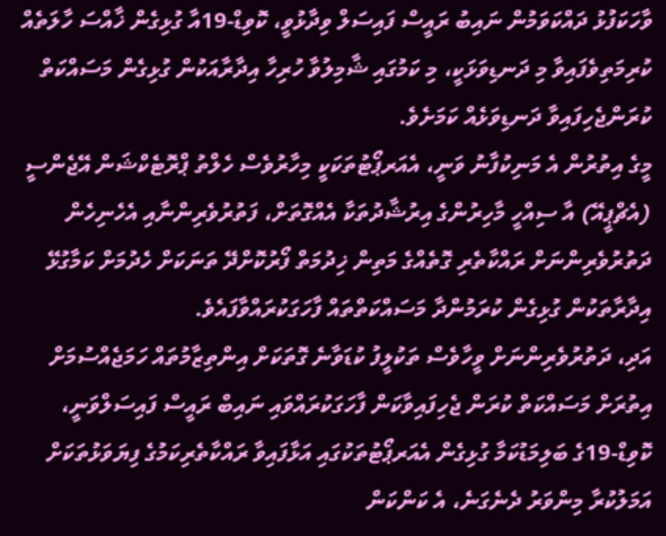ވާހަކަފުޅު ދައްކަވަމުން ނައިބު ރައީސް ފައިސަލް ވިދާޅުވީ، ކޮވިޑް-19އާ ގުޅިގެން ޚާއްސަ ހާލަތެއް ކުރިމަތިވެފައިވާ މި ދަނޑިވަޅަކީ، މި ކަމުގައި ޝާމިލުވާ ހުރިހާ އިދާރާއަކުން ގުޅިގެން މަސައްކަތް ކުރަންޖެހިފައިވާ ދަނޑިވަޅެއް ކަމަށެވެ.
މީގެ އިތުރުން އެ މަނިކުފާނު ވަނީ، އެއަރޕޯޓުތަކަކީ މިހާރުވެސް ހެލްތު ޕްރޮޓެކްޝަން އޭޖެންސީ (އެޗްޕީއޭ) އާ ސިއްހީ މާހިރުންގެ އިރުޝާދުތަކާ އެއްގޮތަށް، ފަތުރުވެރިންނާއި އެހެނިހެން ދަތުރުވެރިންނަށް ރައްކާތެރި ގޮތެއްގެ މަތިން ޚިދުމަތް ފޯރުކޮށްދޭ ތަނަކަށް ހެދުމަށް ކަމާގުޅޭ އިދާރާތަކުން ގުޅިގެން ކުރަމުންދާ މަސައްކަތްތައް ފާހަގަކުރައްވާފައެވެ.
އަދި، ދަތުރުވެރިންނަށް ވީހާވެސް ތަކުލީފު ކުޑަވާނެ ގޮތަކަށް އިންތިޒާމުތައް ހަމަޖެއްސުމަށް އިތުރަށް މަސައްކަތް ކުރަން ޖެހިފައިވާކަން ފާހަގަކުރައްވައި ނައިބް ރައީސް ފައިސަލްވަނީ، ކޮވިޑް-19ގެ ބަލިމަޑުކަމާ ގުޅިގެން އެއަރޕޯޓުތަކުގައި އަޅާފައިވާ ރައްކާތެރިކަމުގެ ފިޔަވަޅުތަކަށް އަމަލުކުރާ މިންވަރު ދެނެގަނެ، އެ ކަންކަން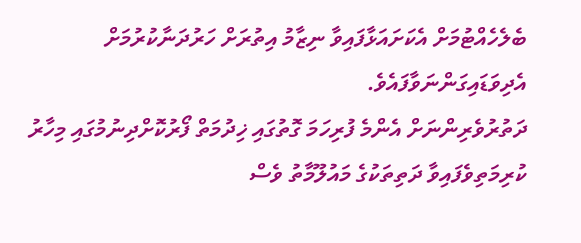ބެލެހެއްޓުމަށް އެކަށައަޅާފައިވާ ނިޒާމު އިތުރަށް ހަރުދަނާކުރުމަށް އެދިވަޑައިގަންނަވާފައެވެ.
ދަތުރުވެރިންނަށް އެންމެ ފުރިހަމަ ގޮތުގައި ޚިދުމަތް ފޯރުކޮށްދިނުމުގައި މިހާރު ކުރިމަތިވެފައިވާ ދަތިތަކުގެ މައުލޫމާތު ވެސް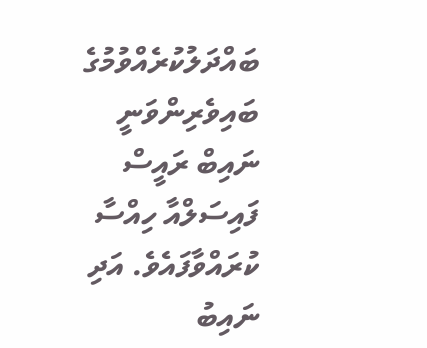ބައްދަލުކުރެއްވުމުގެ ބައިވެރިންވަނީ ނައިބް ރައީސް ފައިސަލްއާ ހިއްސާ ކުރައްވާފައެވެ. އަދި ނައިބު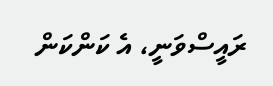ރައީސްވަނީ، އެ ކަންކަން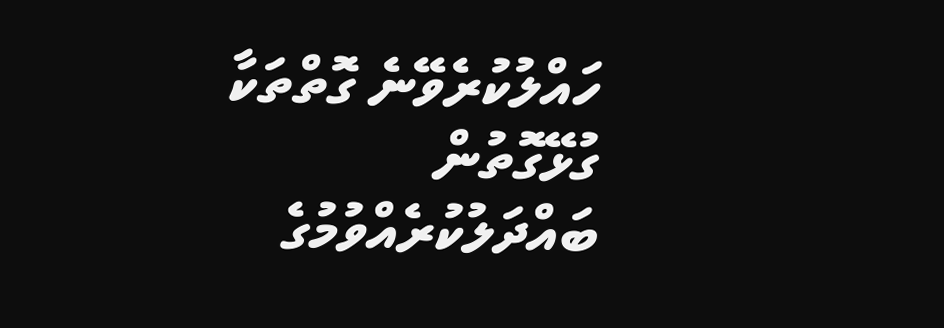ހައްލުކުރެވޭނެ ގޮތްތަކާ ގުޅޭގޮތުން ބައްދަލުކުރެއްވުމުގެ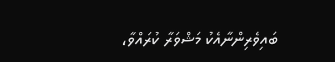ބައިވެރިންނާއެކު މަޝްވަރާ ކުރައްވާ،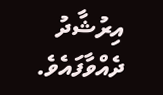އިރުޝާދު ދެއްވާފައެވެ.